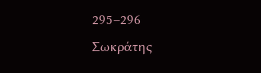295–296
Σωκράτης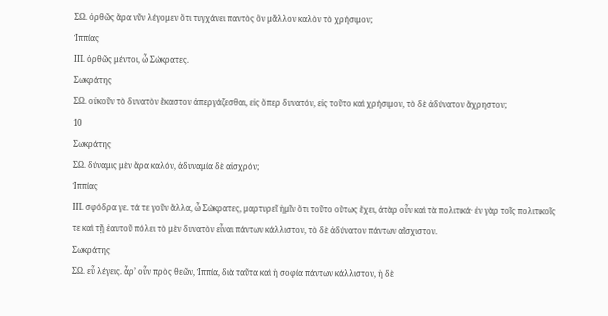ΣΩ. ὀρθῶς ἄρα νῦν λέγομεν ὅτι τυγχάνει παντὸς ὂν μᾶλλον καλὸν τὸ χρήσιμον;
Ἱππίας
ΙΠ. ὀρθῶς μέντοι, ὦ Σώκρατες.
Σωκράτης
ΣΩ. οὐκοῦν τὸ δυνατὸν ἕκαστον ἀπεργάζεσθαι, εἰς ὅπερ δυνατόν, εἰς τοῦτο καὶ χρήσιμον, τὸ δὲ ἀδύνατον ἄχρηστον;
10
Σωκράτης
ΣΩ. δύναμις μὲν ἄρα καλόν, ἀδυναμία δὲ αἰσχρόν;
Ἱππίας
ΙΠ. σφόδρα γε. τά τε γοῦν ἄλλα, ὦ Σώκρατες, μαρτυρεῖ ἡμῖν ὅτι τοῦτο οὕτως ἔχει, ἀτὰρ οὖν καὶ τὰ πολιτικά· ἐν γὰρ τοῖς πολιτικοῖς τε καὶ τῇ ἑαυτοῦ πόλει τὸ μὲν δυνατὸν εἶναι πάντων κάλλιστον, τὸ δὲ ἀδύνατον πάντων αἴσχιστον.
Σωκράτης
ΣΩ. εὖ λέγεις. ἆρʼ οὖν πρὸς θεῶν, Ἱππία, διὰ ταῦτα καὶ ἡ σοφία πάντων κάλλιστον, ἡ δὲ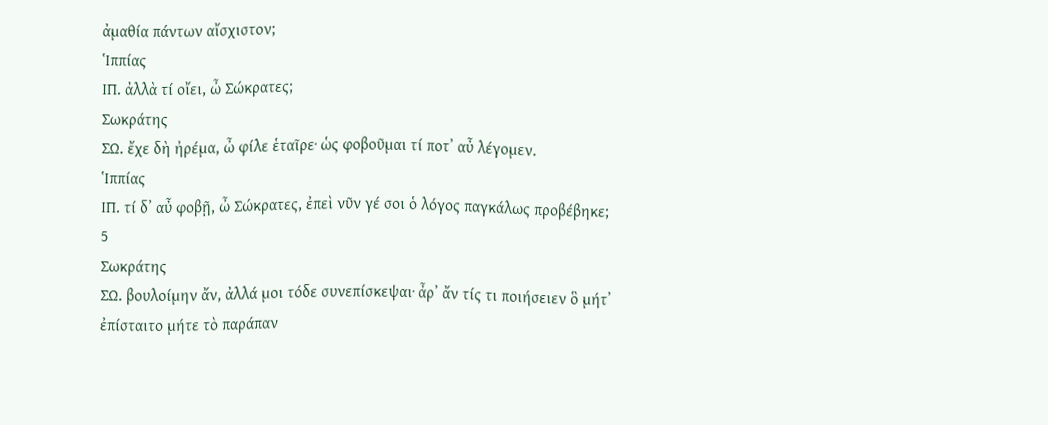ἀμαθία πάντων αἴσχιστον;
Ἱππίας
ΙΠ. ἀλλὰ τί οἴει, ὦ Σώκρατες;
Σωκράτης
ΣΩ. ἔχε δὴ ἠρέμα, ὦ φίλε ἑταῖρε· ὡς φοβοῦμαι τί ποτʼ αὖ λέγομεν.
Ἱππίας
ΙΠ. τί δʼ αὖ φοβῇ, ὦ Σώκρατες, ἐπεὶ νῦν γέ σοι ὁ λόγος παγκάλως προβέβηκε;
5
Σωκράτης
ΣΩ. βουλοίμην ἄν, ἀλλά μοι τόδε συνεπίσκεψαι· ἆρʼ ἄν τίς τι ποιήσειεν ὃ μήτʼ ἐπίσταιτο μήτε τὸ παράπαν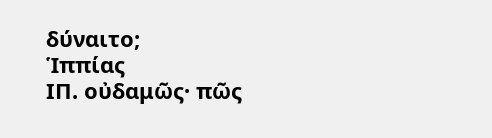δύναιτο;
Ἱππίας
ΙΠ. οὐδαμῶς· πῶς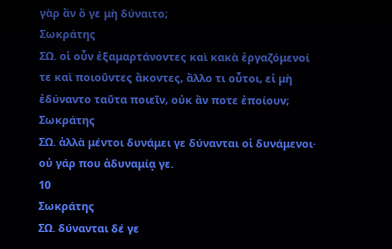γὰρ ἂν ὅ γε μὴ δύναιτο;
Σωκράτης
ΣΩ. οἱ οὖν ἐξαμαρτάνοντες καὶ κακὰ ἐργαζόμενοί τε καὶ ποιοῦντες ἄκοντες, ἄλλο τι οὗτοι, εἰ μὴ ἐδύναντο ταῦτα ποιεῖν, οὐκ ἄν ποτε ἐποίουν;
Σωκράτης
ΣΩ. ἀλλὰ μέντοι δυνάμει γε δύνανται οἱ δυνάμενοι· οὐ γάρ που ἀδυναμίᾳ γε.
10
Σωκράτης
ΣΩ. δύνανται δέ γε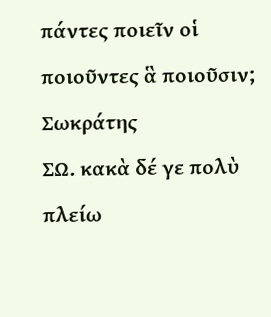πάντες ποιεῖν οἱ ποιοῦντες ἃ ποιοῦσιν;
Σωκράτης
ΣΩ. κακὰ δέ γε πολὺ πλείω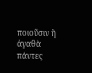ποιοῦσιν ἢ ἀγαθὰ πάντες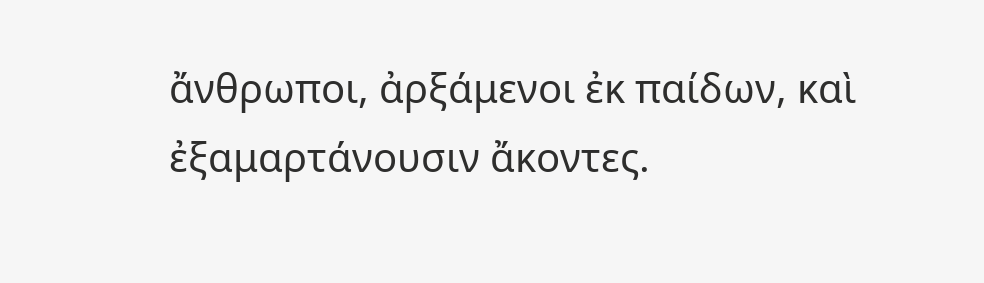ἄνθρωποι, ἀρξάμενοι ἐκ παίδων, καὶ ἐξαμαρτάνουσιν ἄκοντες.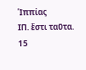Ἱππίας
ΙΠ. ἔστι ταῦτα.
15